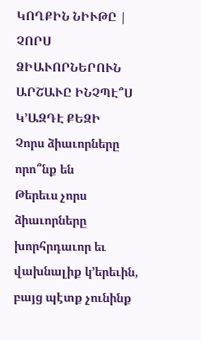ԿՈՂՔԻՆ ՆԻՒԹԸ | ՉՈՐՍ ՁԻԱՒՈՐՆԵՐՈՒՆ ԱՐՇԱՒԸ ԻՆՉՊԷ՞Ս Կ’ԱԶԴԷ ՔԵԶԻ
Չորս ձիաւորները որո՞նք են
Թերեւս չորս ձիաւորները խորհրդաւոր եւ վախնալիք կ’երեւին, բայց պէտք չունինք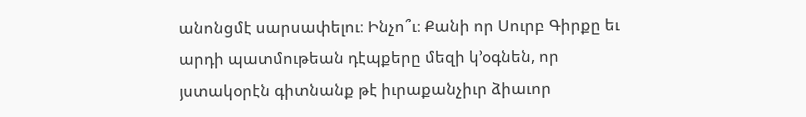անոնցմէ սարսափելու։ Ինչո՞ւ։ Քանի որ Սուրբ Գիրքը եւ արդի պատմութեան դէպքերը մեզի կ’օգնեն, որ յստակօրէն գիտնանք թէ իւրաքանչիւր ձիաւոր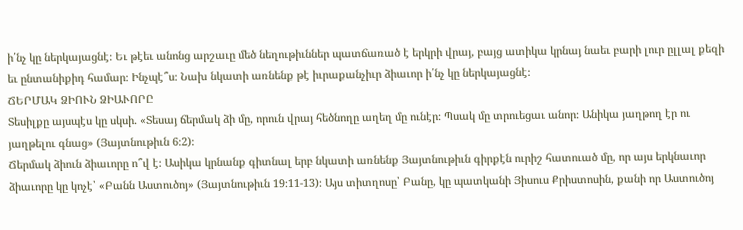ի՛նչ կը ներկայացնէ։ Եւ թէեւ անոնց արշաւը մեծ նեղութիւններ պատճառած է երկրի վրայ, բայց ատիկա կրնայ նաեւ բարի լուր ըլլալ քեզի եւ ընտանիքիդ համար։ Ինչպէ՞ս։ Նախ նկատի առնենք թէ իւրաքանչիւր ձիաւոր ի՛նչ կը ներկայացնէ։
ՃԵՐՄԱԿ ՁԻՈՒՆ ՁԻԱՒՈՐԸ
Տեսիլքը այսպէս կը սկսի. «Տեսայ ճերմակ ձի մը, որուն վրայ հեծնողը աղեղ մը ունէր։ Պսակ մը տրուեցաւ անոր։ Անիկա յաղթող էր ու յաղթելու գնաց» (Յայտնութիւն 6։2)։
Ճերմակ ձիուն ձիաւորը ո՞վ է։ Ասիկա կրնանք գիտնալ երբ նկատի առնենք Յայտնութիւն գիրքէն ուրիշ հատուած մը, որ այս երկնաւոր ձիաւորը կը կոչէ՝ «Բանն Աստուծոյ» (Յայտնութիւն 19։11-13)։ Այս տիտղոսը՝ Բանը, կը պատկանի Յիսուս Քրիստոսին, քանի որ Աստուծոյ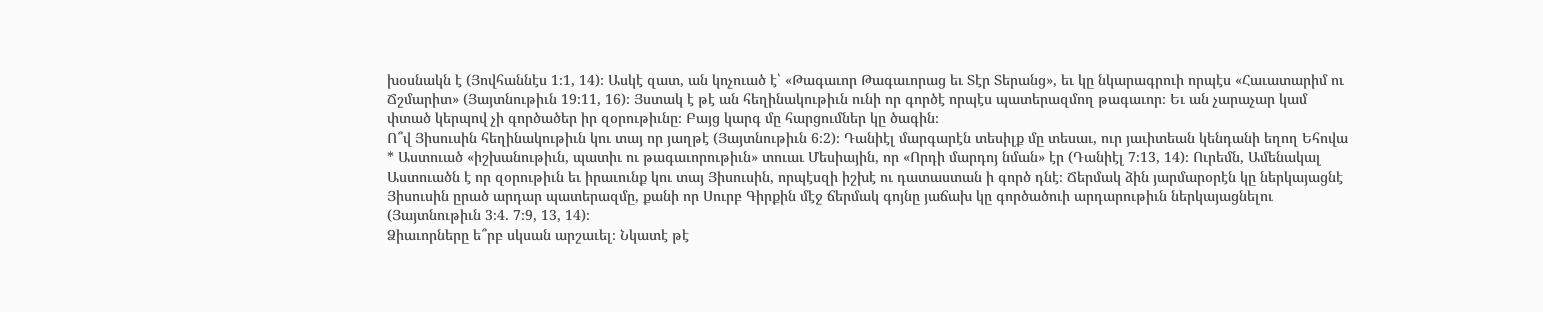խօսնակն է (Յովհաննէս 1։1, 14)։ Ասկէ զատ, ան կոչուած է՝ «Թագաւոր Թագաւորաց եւ Տէր Տերանց», եւ կը նկարագրուի որպէս «Հաւատարիմ ու Ճշմարիտ» (Յայտնութիւն 19։11, 16)։ Յստակ է թէ ան հեղինակութիւն ունի որ գործէ որպէս պատերազմող թագաւոր։ Եւ ան չարաչար կամ փտած կերպով չի գործածեր իր զօրութիւնը։ Բայց կարգ մը հարցումներ կը ծագին։
Ո՞վ Յիսուսին հեղինակութիւն կու տայ որ յաղթէ (Յայտնութիւն 6։2)։ Դանիէլ մարգարէն տեսիլք մը տեսաւ, ուր յաւիտեան կենդանի եղող Եհովա * Աստուած «իշխանութիւն, պատիւ ու թագաւորութիւն» տուաւ Մեսիային, որ «Որդի մարդոյ նման» էր (Դանիէլ 7։13, 14)։ Ուրեմն, Ամենակալ Աստուածն է որ զօրութիւն եւ իրաւունք կու տայ Յիսուսին, որպէսզի իշխէ ու դատաստան ի գործ դնէ։ Ճերմակ ձին յարմարօրէն կը ներկայացնէ Յիսուսին ըրած արդար պատերազմը, քանի որ Սուրբ Գիրքին մէջ ճերմակ գոյնը յաճախ կը գործածուի արդարութիւն ներկայացնելու (Յայտնութիւն 3։4. 7։9, 13, 14)։
Ձիաւորները ե՞րբ սկսան արշաւել։ Նկատէ թէ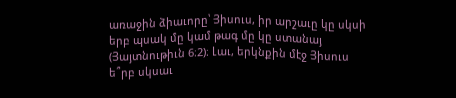առաջին ձիաւորը՝ Յիսուս, իր արշաւը կը սկսի երբ պսակ մը կամ թագ մը կը ստանայ (Յայտնութիւն 6։2)։ Լաւ, երկնքին մէջ Յիսուս ե՞րբ սկսաւ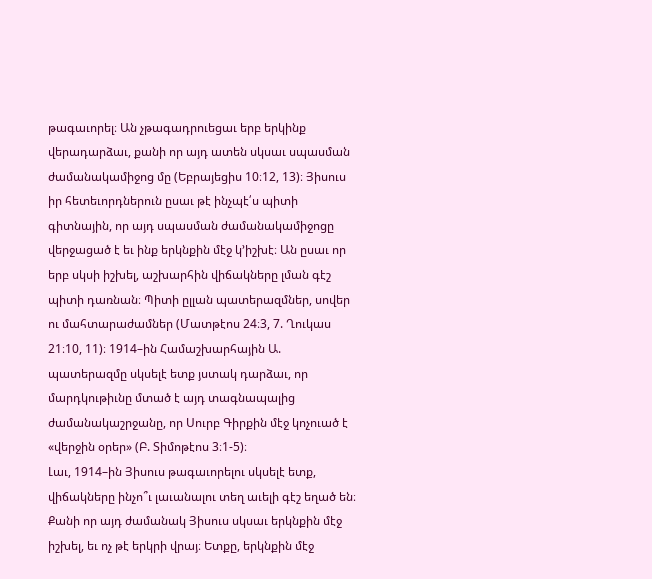թագաւորել։ Ան չթագադրուեցաւ երբ երկինք վերադարձաւ, քանի որ այդ ատեն սկսաւ սպասման ժամանակամիջոց մը (Եբրայեցիս 10։12, 13)։ Յիսուս իր հետեւորդներուն ըսաւ թէ ինչպէ՛ս պիտի գիտնային, որ այդ սպասման ժամանակամիջոցը վերջացած է եւ ինք երկնքին մէջ կ’իշխէ։ Ան ըսաւ որ երբ սկսի իշխել, աշխարհին վիճակները լման գէշ պիտի դառնան։ Պիտի ըլլան պատերազմներ, սովեր ու մահտարաժամներ (Մատթէոս 24։3, 7. Ղուկաս 21։10, 11)։ 1914–ին Համաշխարհային Ա. պատերազմը սկսելէ ետք յստակ դարձաւ, որ մարդկութիւնը մտած է այդ տագնապալից ժամանակաշրջանը, որ Սուրբ Գիրքին մէջ կոչուած է «վերջին օրեր» (Բ. Տիմոթէոս 3։1-5)։
Լաւ, 1914–ին Յիսուս թագաւորելու սկսելէ ետք, վիճակները ինչո՞ւ լաւանալու տեղ աւելի գէշ եղած են։ Քանի որ այդ ժամանակ Յիսուս սկսաւ երկնքին մէջ իշխել, եւ ոչ թէ երկրի վրայ։ Ետքը, երկնքին մէջ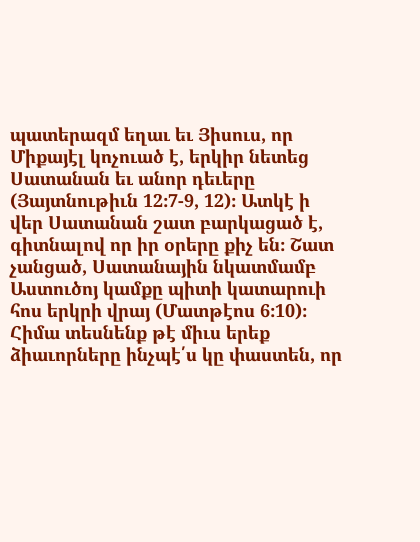պատերազմ եղաւ եւ Յիսուս, որ Միքայէլ կոչուած է, երկիր նետեց Սատանան եւ անոր դեւերը (Յայտնութիւն 12։7-9, 12)։ Ատկէ ի վեր Սատանան շատ բարկացած է, գիտնալով որ իր օրերը քիչ են։ Շատ չանցած, Սատանային նկատմամբ Աստուծոյ կամքը պիտի կատարուի հոս երկրի վրայ (Մատթէոս 6։10)։ Հիմա տեսնենք թէ միւս երեք ձիաւորները ինչպէ՛ս կը փաստեն, որ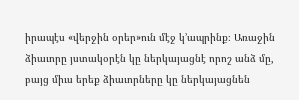իրապէս «վերջին օրեր»ուն մէջ կ’ապրինք։ Առաջին ձիաւորը յստակօրէն կը ներկայացնէ որոշ անձ մը, բայց միւս երեք ձիաւորները կը ներկայացնեն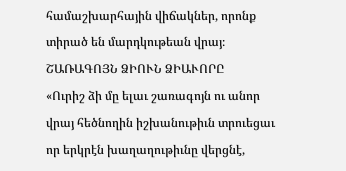համաշխարհային վիճակներ, որոնք տիրած են մարդկութեան վրայ։
ՇԱՌԱԳՈՅՆ ՁԻՈՒՆ ՁԻԱՒՈՐԸ
«Ուրիշ ձի մը ելաւ շառագոյն ու անոր վրայ հեծնողին իշխանութիւն տրուեցաւ որ երկրէն խաղաղութիւնը վերցնէ,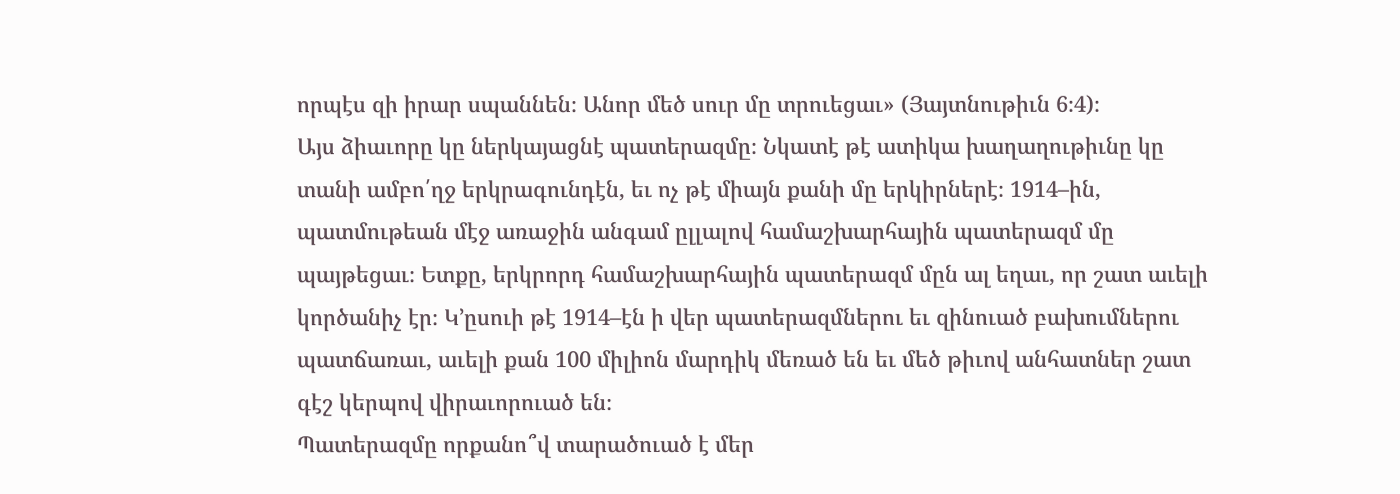որպէս զի իրար սպաննեն։ Անոր մեծ սուր մը տրուեցաւ» (Յայտնութիւն 6։4)։
Այս ձիաւորը կը ներկայացնէ պատերազմը։ Նկատէ թէ ատիկա խաղաղութիւնը կը տանի ամբո՛ղջ երկրագունդէն, եւ ոչ թէ միայն քանի մը երկիրներէ։ 1914–ին, պատմութեան մէջ առաջին անգամ ըլլալով համաշխարհային պատերազմ մը պայթեցաւ։ Ետքը, երկրորդ համաշխարհային պատերազմ մըն ալ եղաւ, որ շատ աւելի կործանիչ էր։ Կ’ըսուի թէ 1914–էն ի վեր պատերազմներու եւ զինուած բախումներու պատճառաւ, աւելի քան 100 միլիոն մարդիկ մեռած են եւ մեծ թիւով անհատներ շատ գէշ կերպով վիրաւորուած են։
Պատերազմը որքանո՞վ տարածուած է մեր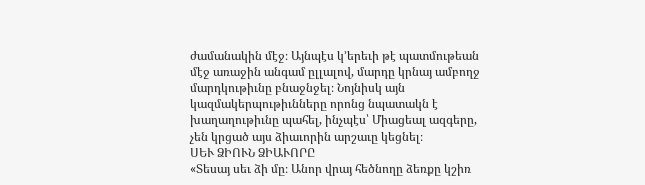ժամանակին մէջ։ Այնպէս կ’երեւի թէ պատմութեան մէջ առաջին անգամ ըլլալով, մարդը կրնայ ամբողջ մարդկութիւնը բնաջնջել։ Նոյնիսկ այն կազմակերպութիւնները որոնց նպատակն է խաղաղութիւնը պահել, ինչպէս՝ Միացեալ ազգերը, չեն կրցած այս ձիաւորին արշաւը կեցնել։
ՍԵՒ ՁԻՈՒՆ ՁԻԱՒՈՐԸ
«Տեսայ սեւ ձի մը։ Անոր վրայ հեծնողը ձեռքը կշիռ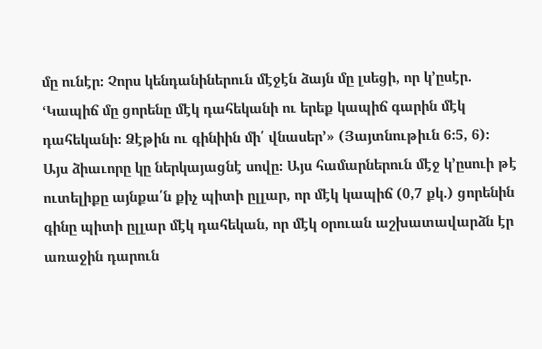մը ունէր։ Չորս կենդանիներուն մէջէն ձայն մը լսեցի, որ կ’ըսէր. ‘Կապիճ մը ցորենը մէկ դահեկանի ու երեք կապիճ գարին մէկ դահեկանի։ Ձէթին ու գինիին մի՛ վնասեր’» (Յայտնութիւն 6։5, 6)։
Այս ձիաւորը կը ներկայացնէ սովը։ Այս համարներուն մէջ կ’ըսուի թէ ուտելիքը այնքա՛ն քիչ պիտի ըլլար, որ մէկ կապիճ (0,7 քկ.) ցորենին գինը պիտի ըլլար մէկ դահեկան, որ մէկ օրուան աշխատավարձն էր առաջին դարուն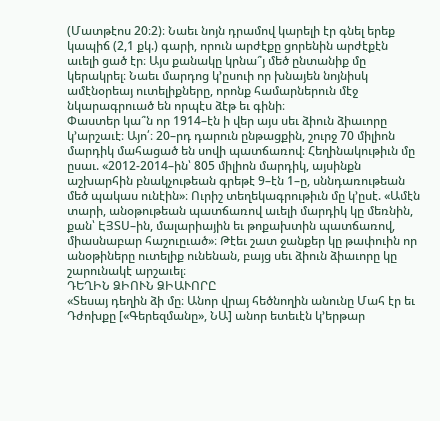(Մատթէոս 20։2)։ Նաեւ նոյն դրամով կարելի էր գնել երեք կապիճ (2,1 քկ.) գարի, որուն արժէքը ցորենին արժէքէն աւելի ցած էր։ Այս քանակը կրնա՞յ մեծ ընտանիք մը կերակրել։ Նաեւ մարդոց կ’ըսուի որ խնայեն նոյնիսկ ամէնօրեայ ուտելիքները, որոնք համարներուն մէջ նկարագրուած են որպէս ձէթ եւ գինի։
Փաստեր կա՞ն որ 1914–էն ի վեր այս սեւ ձիուն ձիաւորը կ’արշաւէ։ Այո՛։ 20–րդ դարուն ընթացքին, շուրջ 70 միլիոն մարդիկ մահացած են սովի պատճառով։ Հեղինակութիւն մը ըսաւ. «2012-2014–ին՝ 805 միլիոն մարդիկ, այսինքն աշխարհին բնակչութեան գրեթէ 9–էն 1–ը, սննդառութեան մեծ պակաս ունէին»։ Ուրիշ տեղեկագրութիւն մը կ’ըսէ. «Ամէն տարի, անօթութեան պատճառով աւելի մարդիկ կը մեռնին, քան՝ ԷՅՏՍ–ին, մալարիային եւ թոքախտին պատճառով, միասնաբար հաշուըւած»։ Թէեւ շատ ջանքեր կը թափուին որ անօթիները ուտելիք ունենան, բայց սեւ ձիուն ձիաւորը կը շարունակէ արշաւել։
ԴԵՂԻՆ ՁԻՈՒՆ ՁԻԱՒՈՐԸ
«Տեսայ դեղին ձի մը։ Անոր վրայ հեծնողին անունը Մահ էր եւ Դժոխքը [«Գերեզմանը», ՆԱ] անոր ետեւէն կ’երթար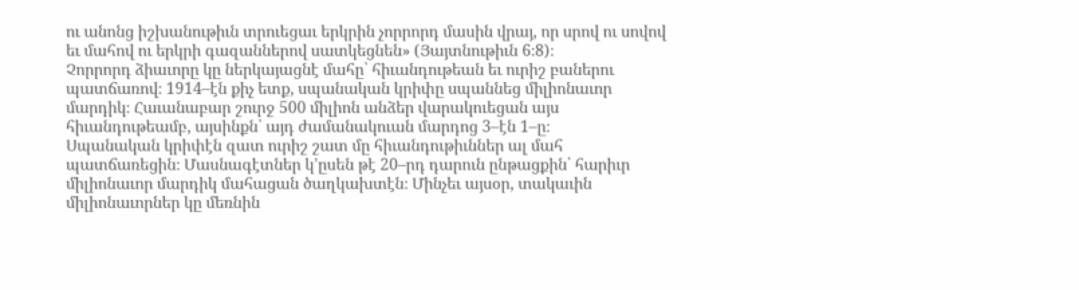ու անոնց իշխանութիւն տրուեցաւ երկրին չորրորդ մասին վրայ, որ սրով ու սովով եւ մահով ու երկրի գազաններով սատկեցնեն» (Յայտնութիւն 6։8)։
Չորրորդ ձիաւորը կը ներկայացնէ մահը՝ հիւանդութեան եւ ուրիշ բաներու պատճառով։ 1914–էն քիչ ետք, սպանական կրիփը սպաննեց միլիոնաւոր մարդիկ։ Հաւանաբար շուրջ 500 միլիոն անձեր վարակուեցան այս հիւանդութեամբ, այսինքն՝ այդ ժամանակուան մարդոց 3–էն 1–ը։
Սպանական կրիփէն զատ ուրիշ շատ մը հիւանդութիւններ ալ մահ պատճառեցին։ Մասնագէտներ կ’ըսեն թէ 20–րդ դարուն ընթացքին՝ հարիւր միլիոնաւոր մարդիկ մահացան ծաղկախտէն։ Մինչեւ այսօր, տակաւին միլիոնաւորներ կը մեռնին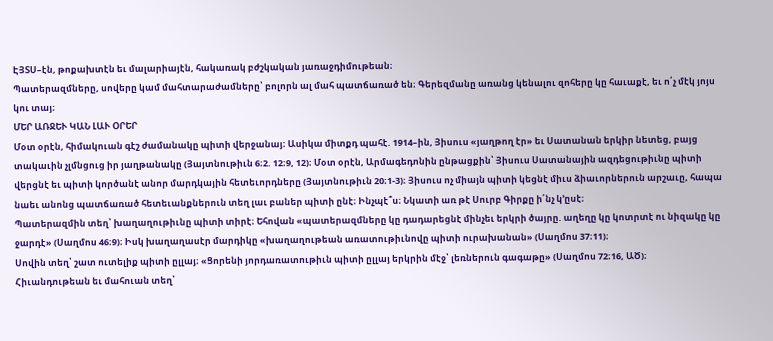ԷՅՏՍ–էն, թոքախտէն եւ մալարիայէն, հակառակ բժշկական յառաջդիմութեան։
Պատերազմները, սովերը կամ մահտարաժամները՝ բոլորն ալ մահ պատճառած են։ Գերեզմանը առանց կենալու զոհերը կը հաւաքէ, եւ ո՛չ մէկ յոյս կու տայ։
ՄԵՐ ԱՌՋԵՒ ԿԱՆ ԼԱՒ ՕՐԵՐ
Մօտ օրէն, հիմակուան գէշ ժամանակը պիտի վերջանայ։ Ասիկա միտքդ պահէ. 1914–ին, Յիսուս «յաղթող էր» եւ Սատանան երկիր նետեց, բայց տակաւին չլմնցուց իր յաղթանակը (Յայտնութիւն 6։2. 12։9, 12)։ Մօտ օրէն, Արմագեդոնին ընթացքին՝ Յիսուս Սատանային ազդեցութիւնը պիտի վերցնէ եւ պիտի կործանէ անոր մարդկային հետեւորդները (Յայտնութիւն 20։1-3)։ Յիսուս ոչ միայն պիտի կեցնէ միւս ձիաւորներուն արշաւը, հապա նաեւ անոնց պատճառած հետեւանքներուն տեղ լաւ բաներ պիտի ընէ։ Ինչպէ՞ս։ Նկատի առ թէ Սուրբ Գիրքը ի՛նչ կ’ըսէ։
Պատերազմին տեղ՝ խաղաղութիւնը պիտի տիրէ։ Եհովան «պատերազմները կը դադարեցնէ մինչեւ երկրի ծայրը. աղեղը կը կոտրտէ ու նիզակը կը ջարդէ» (Սաղմոս 46։9)։ Իսկ խաղաղասէր մարդիկը «խաղաղութեան առատութիւնովը պիտի ուրախանան» (Սաղմոս 37։11)։
Սովին տեղ՝ շատ ուտելիք պիտի ըլլայ։ «Ցորենի յորդառատութիւն պիտի ըլլայ երկրին մէջ՝ լեռներուն գագաթը» (Սաղմոս 72։16, ԱԾ)։
Հիւանդութեան եւ մահուան տեղ՝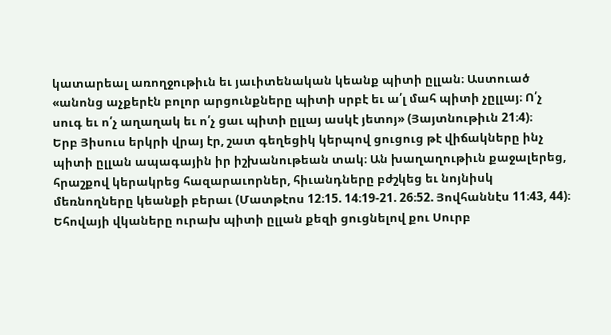կատարեալ առողջութիւն եւ յաւիտենական կեանք պիտի ըլլան։ Աստուած «անոնց աչքերէն բոլոր արցունքները պիտի սրբէ եւ ա՛լ մահ պիտի չըլլայ։ Ո՛չ սուգ եւ ո՛չ աղաղակ եւ ո՛չ ցաւ պիտի ըլլայ ասկէ յետոյ» (Յայտնութիւն 21։4)։
Երբ Յիսուս երկրի վրայ էր, շատ գեղեցիկ կերպով ցուցուց թէ վիճակները ինչ պիտի ըլլան ապագային իր իշխանութեան տակ։ Ան խաղաղութիւն քաջալերեց, հրաշքով կերակրեց հազարաւորներ, հիւանդները բժշկեց եւ նոյնիսկ մեռնողները կեանքի բերաւ (Մատթէոս 12։15. 14։19-21. 26։52. Յովհաննէս 11։43, 44)։
Եհովայի վկաները ուրախ պիտի ըլլան քեզի ցուցնելով քու Սուրբ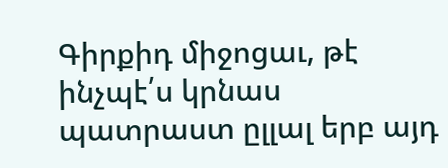Գիրքիդ միջոցաւ, թէ ինչպէ՛ս կրնաս պատրաստ ըլլալ երբ այդ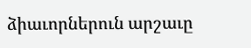ձիաւորներուն արշաւը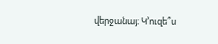վերջանայ։ Կ’ուզե՞ս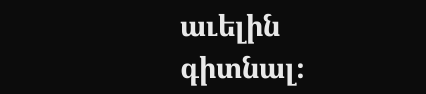աւելին գիտնալ։